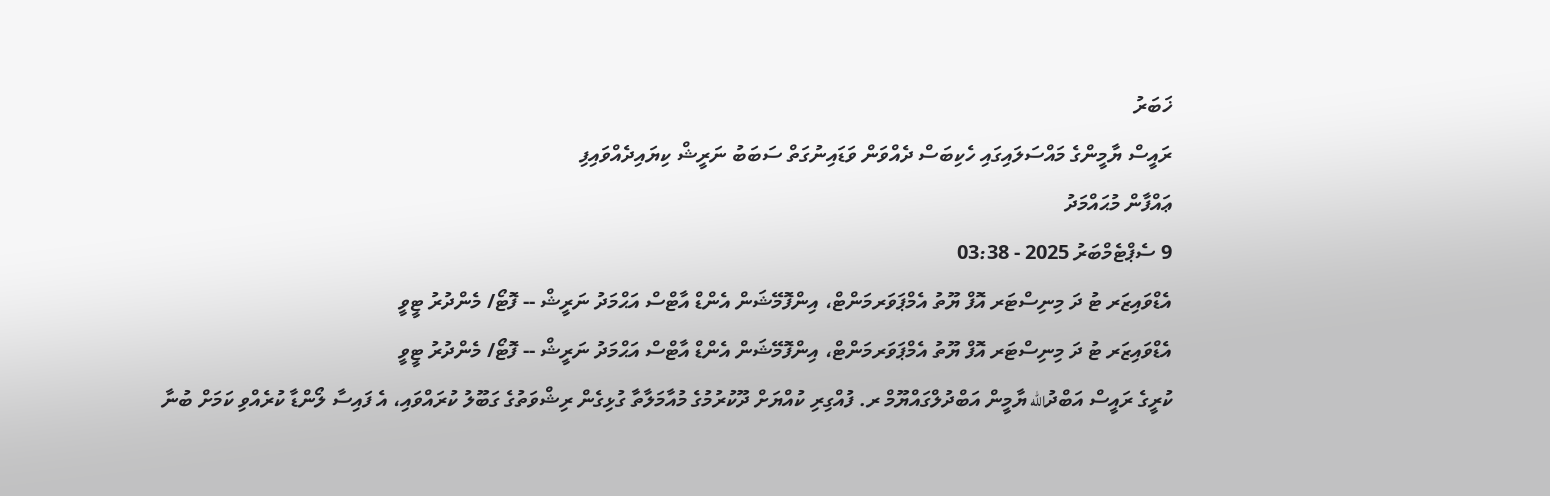ޚަބަރު
ރައީސް ޔާމީންގެ މައްސަލައިގައި ހެކިބަސް ދެއްވަން ވަޑައިނުގަތް ސަބަބު ނަރީޝް ކިޔައިދެއްވައިފި
ޢައްފާން މުޙައްމަދު
9 ސެޕްޓެމްބަރު 2025 - 03:38
އެޑްވައިޒަރ ޓު ދަ މިނިސްޓަރ އޮފް ޔޫތު އެމްޕަވަރމަންޓް، އިންފޮމޭޝަން އެންޑް އާޓްސް އަޙްމަދު ނަރީޝް -- ފޮޓޯ/ މެންދުރު ޓީވީ
އެޑްވައިޒަރ ޓު ދަ މިނިސްޓަރ އޮފް ޔޫތު އެމްޕަވަރމަންޓް، އިންފޮމޭޝަން އެންޑް އާޓްސް އަޙްމަދު ނަރީޝް -- ފޮޓޯ/ މެންދުރު ޓީވީ
ކުރީގެ ރައީސް އަބްދުالله ޔާމީން އަބްދުލްގައްޔޫމް ރ. ފުއްގިރި ކުއްޔަށް ދޫކުރުމުގެ މުއާމަލާތާ ގުޅިގެން ރިޝްވަތުގެ ގަބޫލު ކުރައްވައި، އެ ފައިސާ ލޯންޑާ ކުރެއްވި ކަމަށް ބުނާ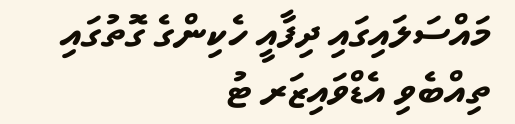މައްސަލައިގައި ދިފާއީ ހެކިންގެ ގޮތުގައި ތިއްބެވި އެޑްވައިޒަރ ޓު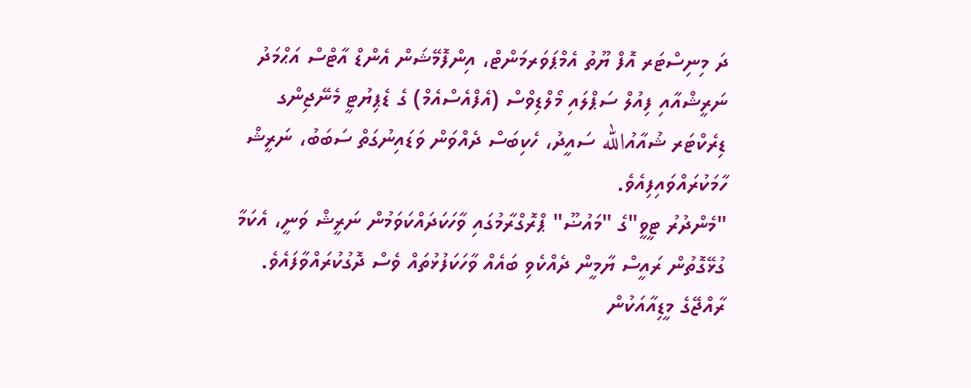ދަ މިނިސްޓަރ އޮފް ޔޫތު އެމްޕަވަރމަންޓް، އިންފޮމޭޝަން އެންޑް އާޓްސް އަޙްމަދު ނަރީޝްއާއި ފިއުލް ސަޕްލައި މޯލްޑިވްސް (އެފްއެސްއެމް) ގެ ޑެޕިޔުޓީ މެނޭޖިންގ ޑިރެކްޓަރ ޝުއާއުالله ސައީދު، ހެކިބަސް ދެއްވަން ވަޑައިނުގަތް ސަބަބު، ނަރީޝް ހާމަކުރައްވައިފިއެވެ.
"މެންދުރު ޓީވީ"ގެ "މައުޟޫ" ޕްރޮގްރާމުގައި ވާހަކަދައްކަވަމުން ނަރީޝް ވަނީ، އެކަމާ ގުޅޭގޮތުން ރައީސް ޔާމީން ދެއްކެވި ބައެއް ވާހަކަފުޅުތައް ވެސް ދޮގުކުރައްވާފައެވެ.
ރާއްޖޭގެ މީޑިއާއަކުން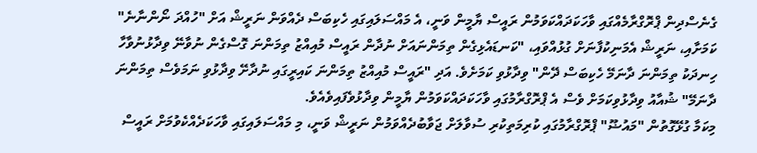ގެނެސްދިން ޕްރޮގްރާމެއްގައި ވާހަކަދައްކަވަމުން ރައީސް ޔާމީން ވަނީ، އެ މައްސަލައިގައި ހެކިބަސް ދެއްވަން ނަރީޝް އަށް "ހުއްދަ ނޯންނާނެ" ކަމަށާއި، ނަރީޝް އެމަނިކުފާނަށް ގުޅުއްވައި، "ކަނޑައެޅިގެން ތިމަންނައަށް ނުދާން ރައީސް މުއިއްޒު ތިމަންނަ ގޮސްގެން ނުވާނޭ ވިދާޅުނުވާހާ ހިނދަކު ތިމަންނަ ދާނަމޭ ހެކިބަސް ދޭން" ވިދާޅުވި ކަމަށެވެ. އަދި "ރައީސް މުއިއްޒު ތިމަންނަ ކައިރީގައި ނުދާށޭ ވިދާޅުވި ނަމަވެސް ތިމަންނަ ދާނަމޭ" ޝުއާއު ވިދާޅުވިކަމަށް ވެސް އެ ޕްރޮގްރާމުގައި ވާހަކަދައްކަވަމުން ޔާމީން ވިދާޅުވެފައިވެއެވެ.
މިކަމާ ގުޅޭގޮތުން "މައުޟޫ" ޕްރޮގްރާމުގައި ކުރިމަތިކުރި ސުވާލަށް ޖަވާބުދެއްވަމުން ނަރީޝް ވަނީ، މި މައްސަލައިގައި ވާހަކަދެއްކެވުމަށް ރައީސް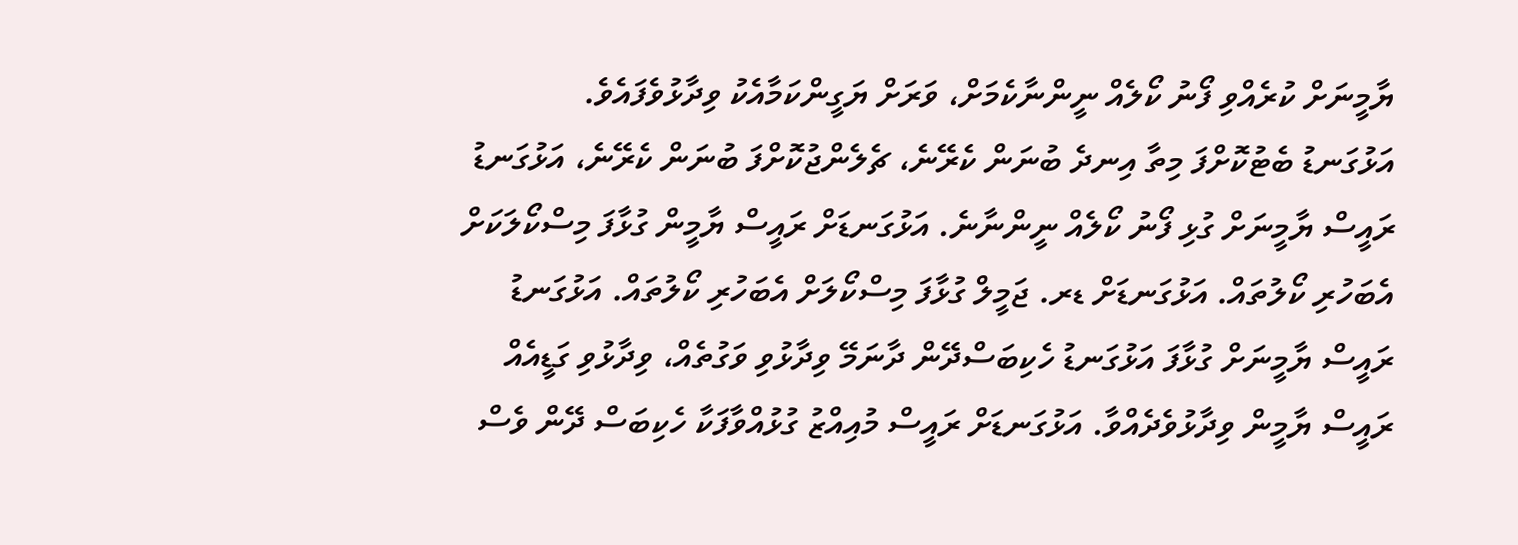ޔާމީނަށް ކުރެއްވި ފޯނު ކޯލެއް ނީންނާކެމަށް، ވަރަށް ޔަގީންކަމާއެކު ވިދާޅުވެފައެވެ.
އަޅުގަނޑު ބެޓުކޮށްފަ މިތާ އިނދެ ބުނަން ކެރޭނެ، ޗެލެންޖުކޮށްފަ ބުނަން ކެރޭނެ، އަޅުގަނޑު ރައީސް ޔާމީނަށް ގުޅި ފޯނު ކޯލެއް ނީންނާނެ. އަޅުގަނޑަށް ރައީސް ޔާމީން ގުޅާފަ މިސްކޯލަކަށް އެބަހުރި ކޯލުތައް. އަޅުގަނޑަށް ޑރ. ޖަމީލް ގުޅާފަ މިސްކޯލަށް އެބަހުރި ކޯލުތައް. އަޅުގަނޑު ރައީސް ޔާމީނަށް ގުޅާފަ އަޅުގަނޑު ހެކިބަސްދޭން ދާނަމޭ ވިދާޅުވި ވަގުތެއް، ވިދާޅުވި ގަޑީއެއް ރައީސް ޔާމީން ވިދާޅުވެދެއްވާ. އަޅުގަނޑަށް ރައީސް މުއިއްޒު ގުޅުއްވާފަކާ ހެކިބަސް ދޭން ވެސް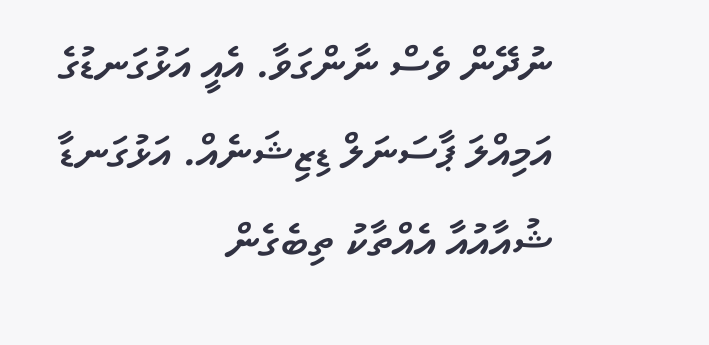ނުދޭން ވެސް ނާންގަވާ. އެއީ އަޅުގަނޑުގެ އަމިއްލަ ޕާސަނަލް ޑިޒިޝަނެއް. އަޅުގަނޑާ ޝުއާއުއާ އެއްތާކު ތިބެގެން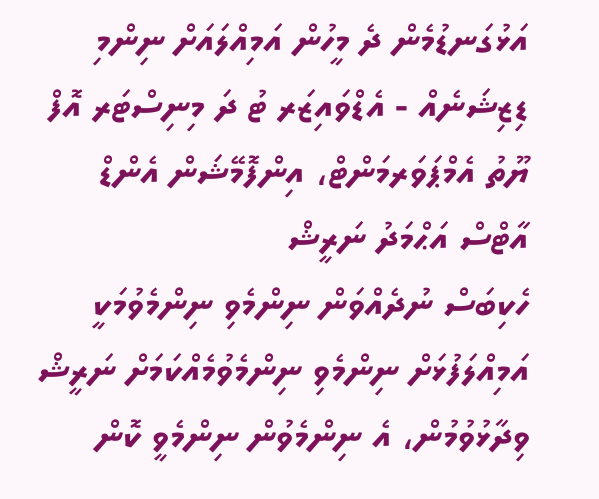އަޅުގަނޑުމެން ދެ މީހުން އަމިއްލައަށް ނިންމި ޑިޒިޝަނެއް - އެޑްވައިޒަރ ޓު ދަ މިނިސްޓަރ އޮފް ޔޫތު އެމްޕަވަރމަންޓް، އިންފޮމޭޝަން އެންޑް އާޓްސް އަޙްމަދު ނަރީޝް
ހެކިބަސް ނުދެއްވަން ނިންމެވި ނިންމެވުމަކީ އަމިއްލަފުޅަށް ނިންމެވި ނިންމެވުމެއްކަމަށް ނަރީޝް ވިދާޅުވުމުން، އެ ނިންމެވުން ނިންމެވީ ކޮން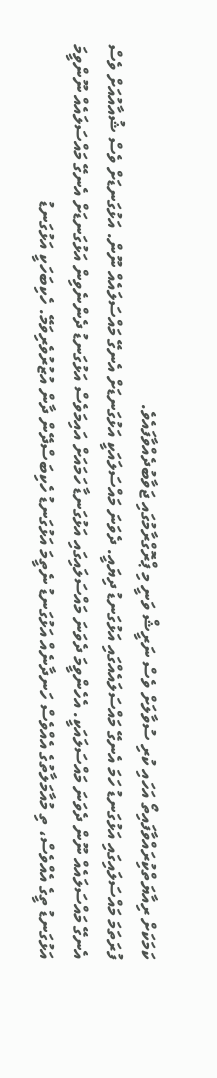ކަމަކަށް ރިއާޔަތްކުިރައްވާފައިތޯ އަހައި ކުރި ސުވާލަށް ވެސް ނަރީޝް ވަނީ މި ޕްރޮގްރާމުގައި ޖަވާބުދެއްވާފައެވެ.
ފުރަތަމަ މައްސަލައިގައި އަޅުގަނޑު ހަމަ އެނގޭ މައްސަލައެއްގައި އަޅުގަނޑު ދިޔައީ. ދެވަނަ މައްސަލައަކީ އަޅުގަނޑަށް އެނގޭ މައްސަލައެއް ނޫން. އަޅުގަނޑަށް ވެސް ޝުއާއުއަށް ވެސް އެނގޭ މައްސަލައެއް ނޫން ދެވަނަ މައްސަލައަކީ. އެހެންވީމަ ދެވަނަ މައްސަލައިގައި އަޅުގަނޑާ ހަމައަށް އައިމަވެސް އަޅުގަނޑު ދެންނެވިން އަޅުގަނޑަށް އެނގޭ މައްސަލައެއް ނޫންވީމަ އަޅުގަނޑު ތީގެ އެއްވެސް، ތި މުއާމަލާތުގެ އެއްވެސް ހަނދާނެއް އަޅުގަނޑު ނެތީމަ އަޅުގަނޑު ހެކިބަސްދޭން ދާން އުޒުރުވެރިވަމޭ. ހެކިބަހަކީ އަޅުގަނޑު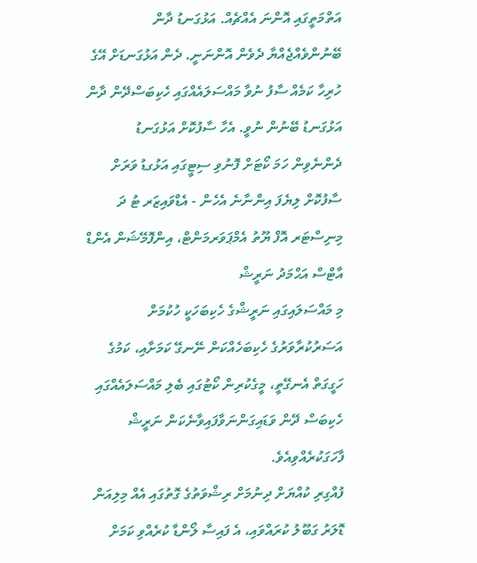އަތްމަތީގައި އޮންނަ އެއްޗެއް. އަޅުގަނޑު ދާން ބޭނުންވެއްޖެއްޔާ ދެވެން އޮންނަނީ. ދެން އަޅުގަނޑަށް އޭގެ ހުރިހާ ކަމެއް ސާފު ނުވާ މައްސަލައެއްގައި ހެކިބަސްދޭން ދާން އަޅުގަނޑު ބޭނުން ނުވީ. އެހާ ސާފުކޮށް އަޅުގަނޑު ދެންނެވިން ހަމަ ކޯޓަށް ފޮނުވި ސިޓީގައި އަޅުގޑު ވަރަށް ސާފުކޮށް ލިޔެފަ އިންނާނެ އެހެން - އެޑްވައިޒަރ ޓު ދަ މިނިސްޓަރ އޮފް ޔޫތު އެމްޕަވަރމަންޓް، އިންފޮމޭޝަން އެންޑް އާޓްސް އަޙްމަދު ނަރީޝް
މި މައްސަލައިގައި ނަރީޝްގެ ހެކިބަހަކީ ހުކުމަށް އަސަރުކުރާވަރުގެ ހެކިބަހެއްކަން ނޭނގޭ ކަމަށާއި، ކަމުގެ ހަގީގަތް އެނގޭތީ، މީގެކުރިން ކޯޓުގައި ބެލި މައްސަލައެއްގައި ހެކިބަސް ދޭން ވަޑައިގަންނަވާފައިވާނެކަން ނަރީޝް ފާހަގަކުރެއްވިއެވެ.
ފުއްގިރި ކުއްޔަށް ދިނުމަށް ރިޝްވަތުގެ ގޮތުގައި އެއް މިލިއަން ޑޮލަރު ގަބޫލު ކުރައްވައި، އެ ފައިސާ ލޯންޑާ ކުރެއްވި ކަމަށް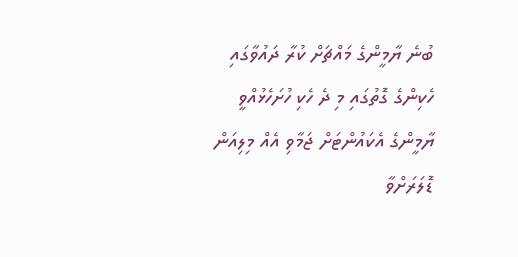ބުނެ ޔާމީންގެ މައްޗަށް ކުރާ ދައުވާގައި ހެކިންގެ ގޮތުގައި މި ދެ ހެކި ހުށަހެޅުއްވީ ޔާމީންގެ އެކައުންޓަށް ޖަމާވި އެއް މިލިއަން ޑޮލަރަށްވާ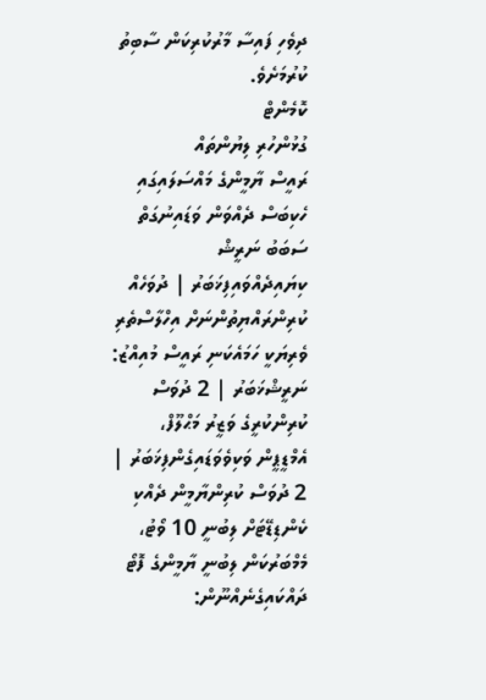ދިވެހި ފައިސާ މާރުކުރިކަން ސާބިތު ކުރުމަށެވެ.
ކޮމެންޓް
ގުޅުންހުރި ލިޔުންތައް
ރައީސް ޔާމީންގެ މައްސަލައިގައި ހެކިބަސް ދެއްވަން ވަޑައިނުގަތް ސަބަބު ނަރީޝް ކިޔައިދެއްވައިފިޚަބަރު | ދުވަހެއް ކުރިންރައްޔިތުންނަށް އިހްލާސްތެރި ވެރިޔަކީ ހަމައެކަނި ރައީސް މުއިއްޒު: ނަރީޝްޚަބަރު | 2 ދުވަސް ކުރިންކުރީގެ ވަޒީރު މަޙްލޫފް، އެމްޑީޕީން ވަކިވެވަޑައިގެންފިޚަބަރު | 2 ދުވަސް ކުރިންޔާމީން ދެއްކި ކެންޑިޑޭޓަށް ލިބުނީ 10 ވޯޓު، މެމްބަރުކަން ލިބުނީ ޔާމީންގެ ފޮޓޯ ދައްކައިގެނެއްނޫން: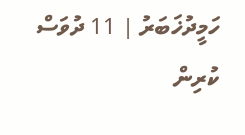ހަމީދުޚަބަރު | 11 ދުވަސް ކުރިން